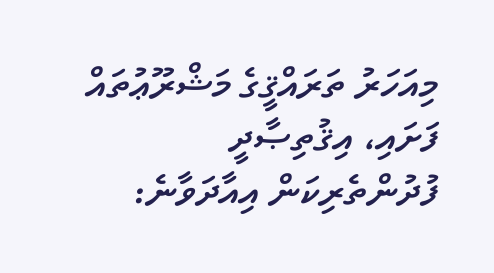މިއަހަރު ތަރައްޤީގެ މަޝްރޫޢުތައް ފަށައި، އިޤުތިޞާދީ ފުދުންތެރިކަން އިއާދަވާނެ: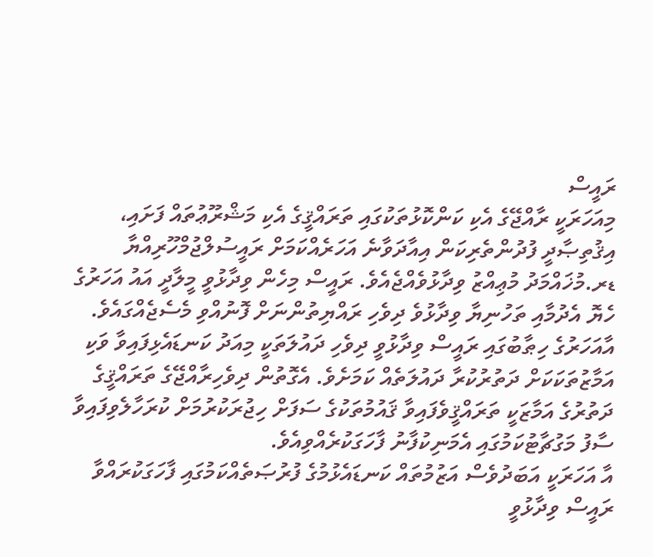ރައީސް
މިއަހަރަކީ ރާއްޖޭގެ އެކި ކަންކޮޅުތަކުގައި ތަރައްޤީގެ އެކި މަޝްރޫޢުތައް ފަށައި، އިޤުތިޞާދީ ފުދުންތެރިކަން އިއާދަވާނެ އަހަރެއްކަމަށް ރައީސުލްޖުމްހޫރިއްޔާ ޑރ.މުޚައްމަދު މުޢިއްޒު ވިދާޅުވެއްޖެއެވެ. ރައީސް މިހެން ވިދާޅުވީ މީލާދީ އައު އަހަރުގެ ހެޔޮ އެދުމާއި ތަހުނިޔާ ވިދާޅުވެ ދިވެހި ރައްޔިތުންނަށް ފޮނުއްވި މެސެޖެއްގައެވެ.
އާއަހަރުގެ ހިޠާބުގައި ރައީސް ވިދާޅުވީ ދިވެހި ދައުލަތަކީ މިއަދު ކަނޑައެޅިފައިވާ ވަކި އަމާޒުތަކަކަށް ދަތުރުކުރާ ދައުލަތެއް ކަމަށެވެ. އެގޮތުން ދިވެހިރާއްޖޭގެ ތަރައްޤީގެ ދަތުރުގެ އަމާޒަކީ ތަރައްޤީވެފައިވާ ޤައުމުތަކުގެ ސަފަށް ހިޖުރަކުރުމަށް ކުރަހާލެވިފައިވާ ސާފު މަގުޗާޓުކަމުގައި އެމަނިކުފާނު ފާހަގަކުރެއްވިއެވެ.
އާ އަހަރަކީ އަބަދުވެސް އަޒުމުތައް ކަނޑައެޅުމުގެ ފުރުޞަތެއްކަމުގައި ފާހަގަކުރައްވާ ރައީސް ވިދާޅުވީ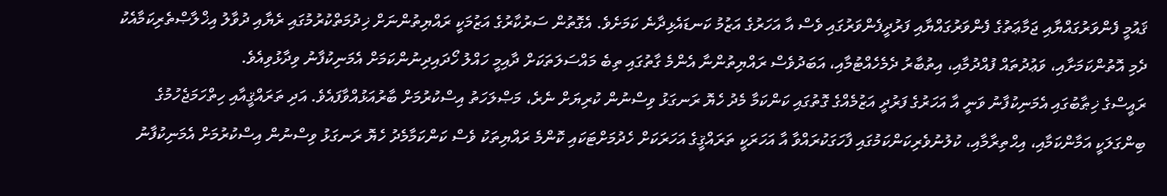ޤައުމީ ފެންވަރުގައްޔާއި ޖަމާޢަތުގެ ފެންވަރުގައްޔާއި ފަރުދީފެންވަރުގައި ވެސް އާ އަހަރުގެ އަޒުމު ކަނޑައެޅިދާނެ ކަމަށެވެ. އެގޮތުން ސަރުކާރުގެ އަޒުމަކީ ރައްޔިތުންނަށް ޚިދުމަތްކުރުމުގައި ރެޔާއި ދުވާލު އިޚްލާޞްތެރިކަމާއެކު ދެމި އޮތުންކަމަށާއި، ވަޢުދުތައް ފުއްދުމާއި، އިތުބާރު ދެމެހެއްޓުމާއި، އަބަދުވެސް ރައްޔިތުންނާ އެންމެ ގާތުގައި ތިބެ މައްސަލަތަކަށް ދާއިމީ ހައްލު ހޯދައިދިނުންކަމަށް އެމަނިކުފާނު ވިދާޅުވިއެވެ.
ރައީސްގެ ޚިޠާބުގައި އެމަނިކުފާނު ވަނީ އާ އަހަރުގެ ފަރުދީ އަޒުމެއްގެ ގޮތުގައި ކަންކަމާ މެދު ހެޔޮ ރަނގަޅު ވިސްނުން ކުރިޔަށް ނެރެ، މަޞްލަހަތު އިސްކުރުމަށް ބާރުއަޅުއްވާފައެވެ. އަދި ތަރައްޤީއާއި ހިތްހަމަޖެހުމުގެ ބިންގަލަކީ އަމާންކަމާއި، އިޙްތިރާމާއި، ކުލުނުވެރިކަންކަމުގައި ފާހަގަކުރައްވާ އާ އަހަރަކީ ތަރައްޤީގެ އަހަރަކަށް ހެދުމަށްޓަކައި ކޮންމެ ރައްޔިތަކު ވެސް ކަންކަމާމެދު ހެޔޮ ރަނގަޅު ވިސްނުން އިސްކުރުމަށް އެމަނިކުފާނު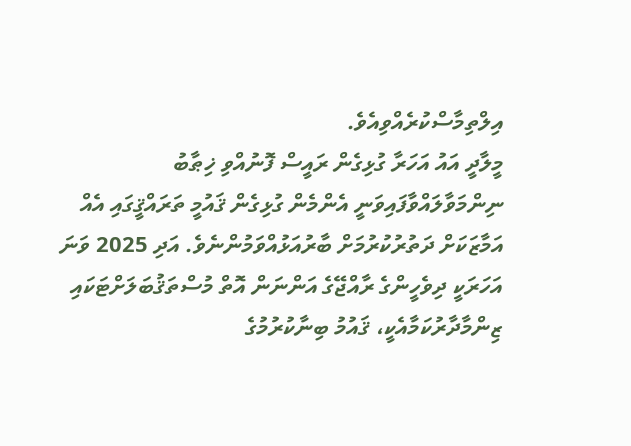އިލްތިމާސްކުރެއްވިއެވެ.
މީލާދީ އައު އަހަރާ ގުޅިގެން ރައީސް ފޮނުއްވި ޚިޠާބު ނިންމަވާލައްވާފައިވަނީ އެންމެން ގުޅިގެން ޤައުމީ ތަރައްޤީގައި އެއް އަމާޒަކަށް ދަތުރުކުރުމަށް ބާރުއަޅުއްވަމުންނެވެ. އަދި 2025 ވަނަ އަހަރަކީ ދިވެހީންގެ ރާއްޖޭގެ އަންނަން އޮތް މުސްތަޤުބަލަށްޓަކައި ޒިންމާދާރުކަމާއެކީ، ޤައުމު ބިނާކުރުމުގެ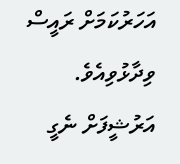އަހަރުކަމަށް ރައީސް ވިދާޅުވިއެވެ.
އަރުޝީފަށް ނެގީ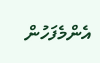އެންމެފަހުން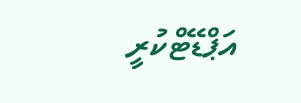އަޕްޑޭޓްކުރީ